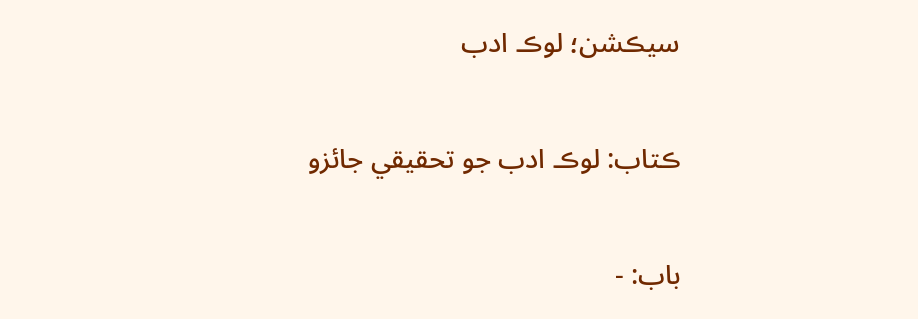سيڪشن؛ لوڪ ادب

ڪتاب: لوڪ ادب جو تحقيقي جائزو

باب: -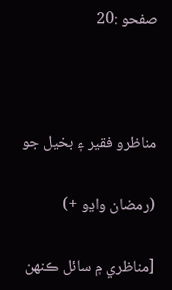صفحو :20



مناظرو فقير ۽ بخيل جو

(رمضان واڍو +)

[مناظري ۾ سائل ڪنهن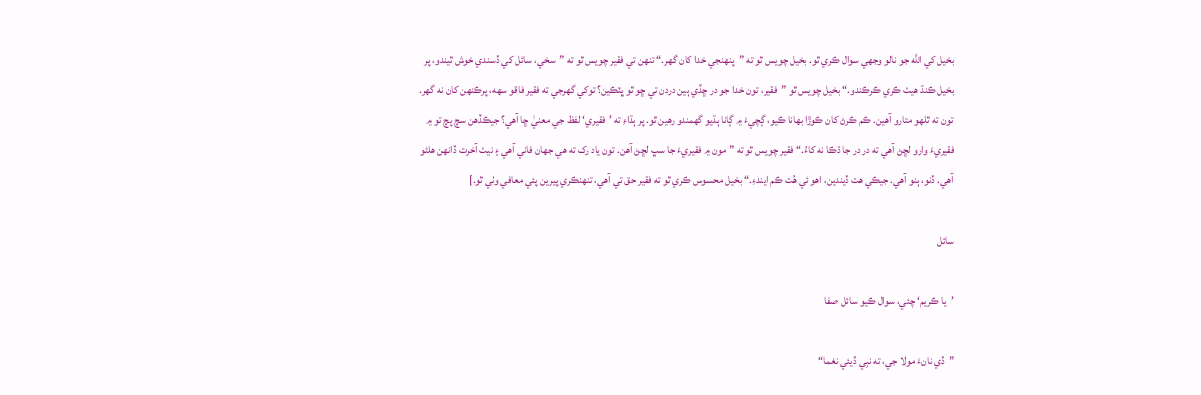بخيل کي الله جو نالو وجهي سوال ڪري ٿو. بخيل چويس ٿو ته ”پنهنجي خدا کان گهر.“ تنهن تي فقير چويس ٿو ته ”سخي، سائل کي ڏسندي خوش ٿيندو، پر بخيل ڪنڌ هيٺ ڪري ڪرڪندو.“ بخيل چويس ٿو ”فقير، تون خدا جو در ڇڏي ٻين دردن تي ڇو ٿو ڀٽڪين؟ توکي گهرجي ته فقير فاقو سهه، پرڪنهن کان نه گهر. تون ته ٿلهو متارو آهين. ڪم ڪرڻ کان ڪوڙا بهانا ڪيو، ڳچيءَ ۾ ڳانا ٻڌيو گهمندو رهين ٿو. پر ٻڌاءِ ته ’فقيري‘ لفظ جي معنيٰ ڇا آهي؟ جيڪڏهن سچ پچ تو ۾ فقيريءَ وارو لڇڻ آهي ته در در جا ڌڪا نه کاءُ.“ فقير چويس ٿو ته ”مون ۾ فقيريءَ جا سڀ لڇڻ آهن. تون ياد رک ته هي جهان فاني آهي ۽ نيٺ آخرت ڏانهن هلڻو آهي. ڏنو، ٻنو آهي. جيڪي هت ڏيندين، اهو ئي هُت ڪم ايندءِ.“ بخيل محسوس ڪري ٿو ته فقير حق تي آهي، تنهنڪري پيرين پئي معافي وٺي ٿو.]

سائل

’يا ڪريم‘ چئي، سوال ڪيو سائل صفا

”ڏي نانءَ مولا جي، ته نبِي ڏيئي نغما“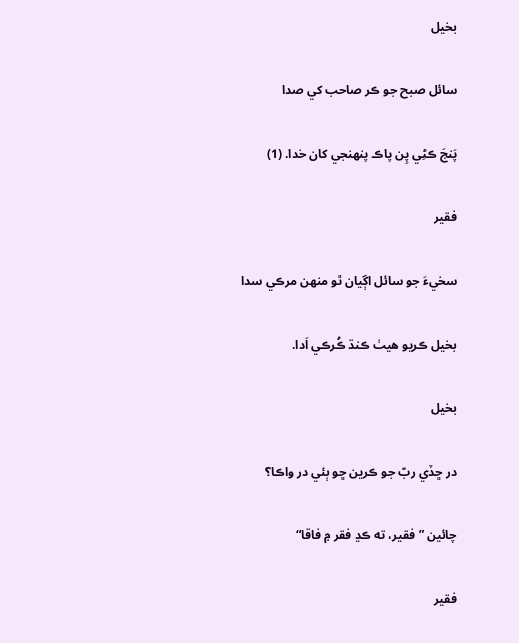بخيل

سائل صبح جو ڪر صاحب کي صدا

پَنجَ ڪڻِي پِن پاڪ پنهنجي کان خدا. (1)

فقير

سخيءَ جو سائل اڳيان ٿو منهن مرڪي سدا

بخيل ڪريو هيٺ ڪنڌ ڪُرڪي اَدا.

بخيل

در ڇڏي ربّ جو ڪرين ڇو ٻئي در واڪا؟

چائين ”فقير، ته ڪڍ فقر ۾ فاقا“

فقير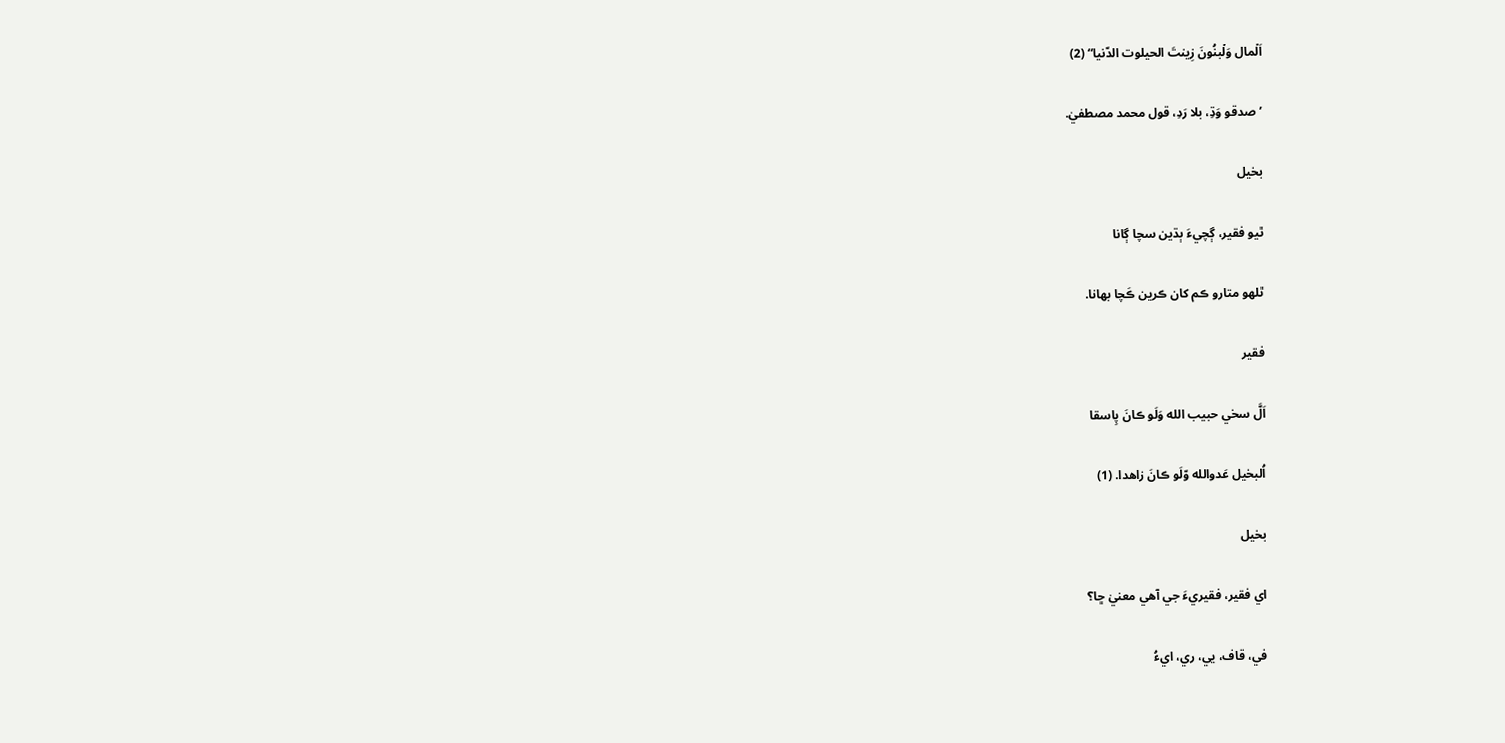اَلۡمال وَلۡبنُونَ زِينتَ الحيلوت الدّنيا“ (2)

’صدقو وَڌِ، بلا رَدِ، قول محمد مصطفيٰ.

بخيل

ٿيو فقير، ڳچيءَ ٻڌين سچا ڳانا

ٿلهو متارو ڪم کان ڪرين ڪَچا بهانا.

فقير

اَلَّ سخي حبيب الله وَلَو ڪانَ پِاسقا

اُلبخيل عَدوالله وّلَو ڪانَ زاهدا. (1)

بخيل

اي فقير، فقيريءَ جي آهي معنيٰ ڇا؟

في، قاف، يي، ري، ايءُ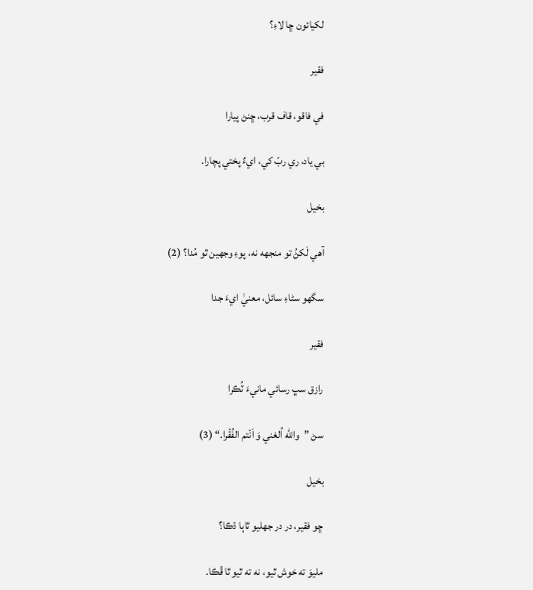لکيائون ڇا لاءِ؟

فقير

في فاقو، قاف قرب، ڇنڻ پيارا

بي ياد، ري ربّ کي، ايءٌ پختي پچارا.

بخيل

آهي لَکڻُ تو منجهه نه، پوءِ وجهين ٿو مُدا؟ (2)

سگهو سڻاءِ سائل، معنيٰ ايءَ جدا

فقير

رازق سڀ رسائي مانيءَ ٽُڪرا

سڻ ”والله اُلغني وَ اَنۡتم الفُقۡرا.“ (3)

بخيل

ڇو فقير، در در جهليو ٿاٻا ڌڪا؟

مليوَ ته خوش ٿيو، نه ته ٿيو ٿا ڦڪا.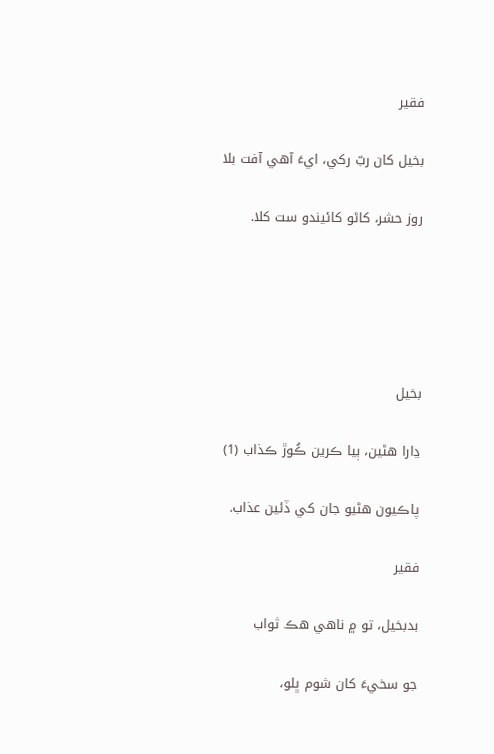فقير

بخيل کان ربّ رکي، ايءَ آهي آفت بلا

روز حشر، کاڻو کائيندو ست کلا.





بخيل

ڍارا هڻين، ٻيا ڪرين ڪُوڙ ڪذاب (1)

پاڪيون هڻيو جان کي ڏئين عذاب.

فقير

بدبخيل، تو ۾ ناهي هڪ ثواب

جو سخيءَ کان شوم ڀلو،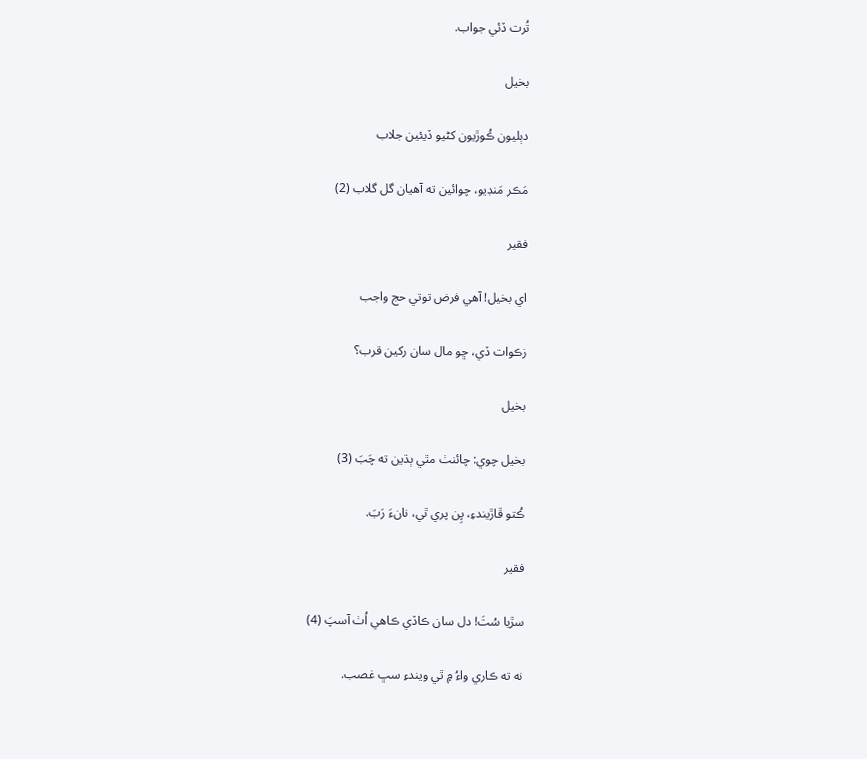تُرت ڏئي جواب.

بخيل

دٻليون ڪُوڙيون کڻيو ڏيئين جلاب

مَڪر مَنڊيو، چوائين ته آهيان گل گلاب (2)

فقير

اي بخيل! آهي فرض توتي حج واجب

زڪوات ڏي، ڇو مال سان رکين قرب؟

بخيل

بخيل چوي: چائنٺ مٿي ٻڌين ته چَبَ (3)

ڪُتو ڦاڙيندءِ، پِن پري ٿي، نانءَ رَبَ.

فقير

سڙيا سُتَ! دل سان ڪاڏي ڪاهي اُٺ آسپَ (4)

نه ته ڪاري واءُ ۾ ٿي ويندءِ سڀ غصب.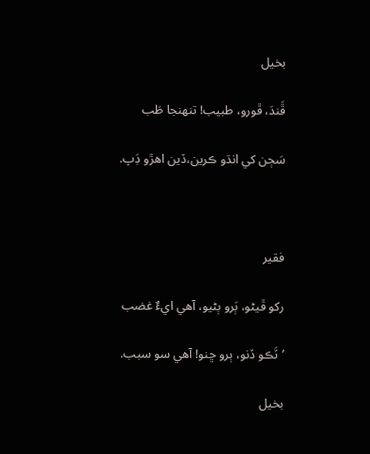بخيل

ڦَندَ، ڦورو، طبيب! تنهنجا طَب

سَڄن کي انڌو ڪرين،ڏين اهڙو ڊَپ.



فقير

رکو ڦيڻو، ٻَرو ٻڻيو، آهي ايءٌ غضب

’ٽَڪو ڏنو، ٻرو ڇنو! آهي سو سبب.

بخيل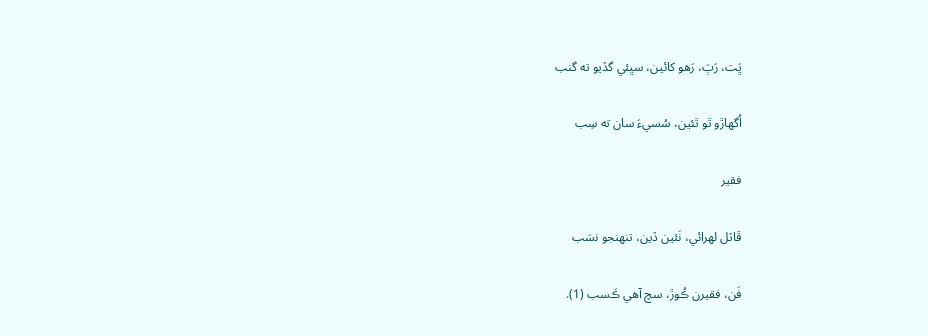ڀَت، رَٻَ، رَهو کائين، سڀئي گڏيو ته گنب

اُگهاڙو ٿو ٿئين، سُسيءَ سان ته سِب

فقير

ڦاٽل لهرائي، نَئين ڏين، تنهنجو نسَب

فَن، فقيرن ڪُوڙ، سچ آهي ڪَسب (1).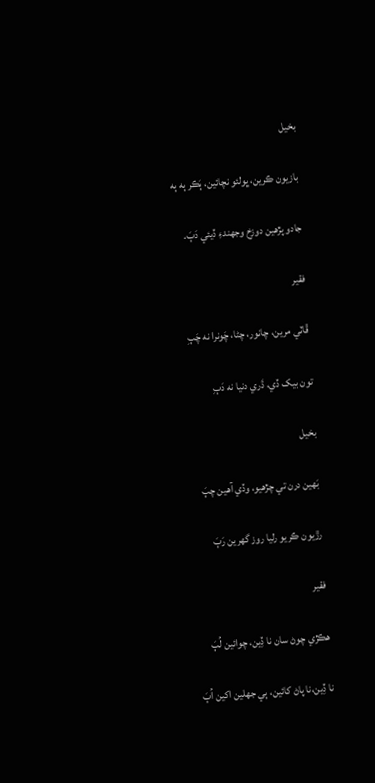بخيل

بازيون ڪرين، ڀولئو نچائين، ٻَڪر ٻه ٻه

جادو پڙهين دوزخ وجهندءِ ڏيئي دَٻَ.

فقير

ڦاٽي مرين، چانور، چڻا، چَونرا نه چَٻِ

تون بيک ڏي، ڌَري دنيا نه دَٻِ

بخيل

بَهين درن تي چڙهيو، وڏي آهين چٻَ

رڙيون ڪريو رليا روز گهرين رَٻَ

فقير

هڪڙي چوڻ سان نا ڏِين، چوائين لُٻَ

نا ڏِين،نا پاڻ کائين، ٻي جهلين اکين اُٻَ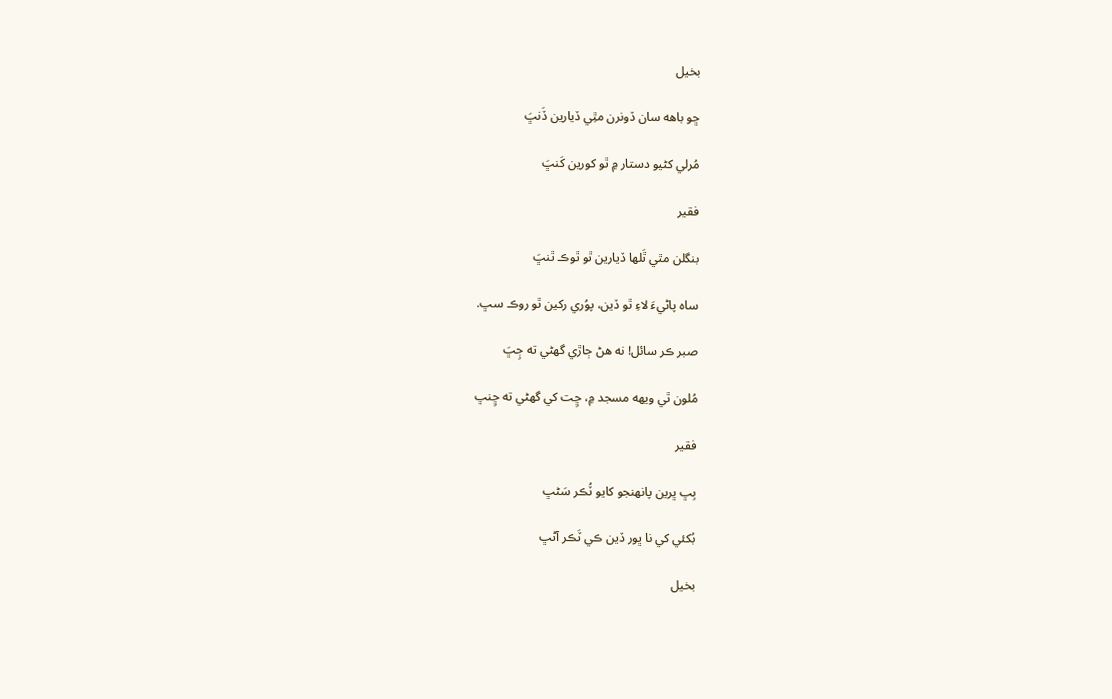بخيل

ڇو باهه سان ڏونرن مٿِي ڏيارين ڏَنڀَ

مُرلي کڻيو دستار ۾ ٿو کورين کَنڀَ

فقير

بنگلن مٿي ٿَلها ڏيارين ٿو ٿوڪ ٿنڀَ

ساه پاڻيءَ لاءِ ٿو ڏين، پوُري رکين ٿو روڪ سڀ.

صبر ڪر سائل! نه هڻ ڄاڙي گهڻي ته ڄِڀَ

مُلون ٿي ويهه مسجد ۾، ڇِت کي گهڻي ته ڇِنڀ

فقير

بِڀ ڀرين پانهنجو کايو ٽُڪر سَڻڀ

بُکئي کي نا ڀور ڏين ڪي ٽَڪر آڻڀ

بخيل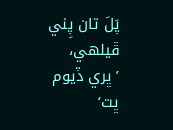پَلَ تان پِني ڦيلهي، ’ڀري ڏيوم ڀت‘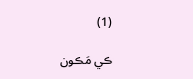(1)

ڪي مَڪون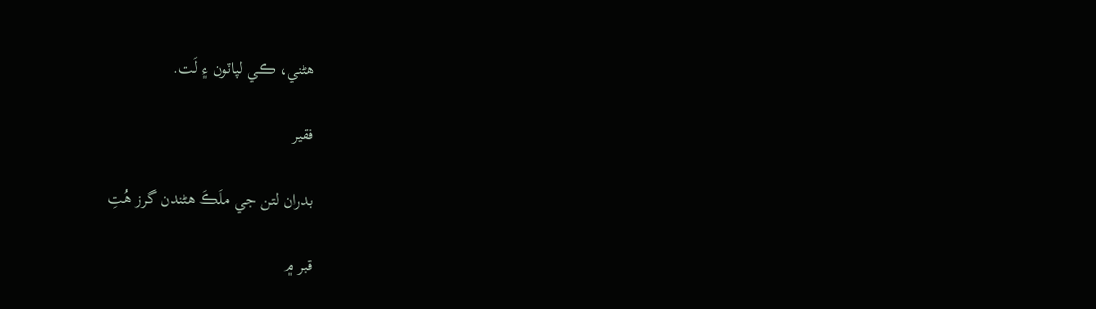هڻني، ڪي لپاٽون ۽ لَت.

فقير

بدران لتن جي ملَڪَ هڻندن گرز هُتِ

قبر ۾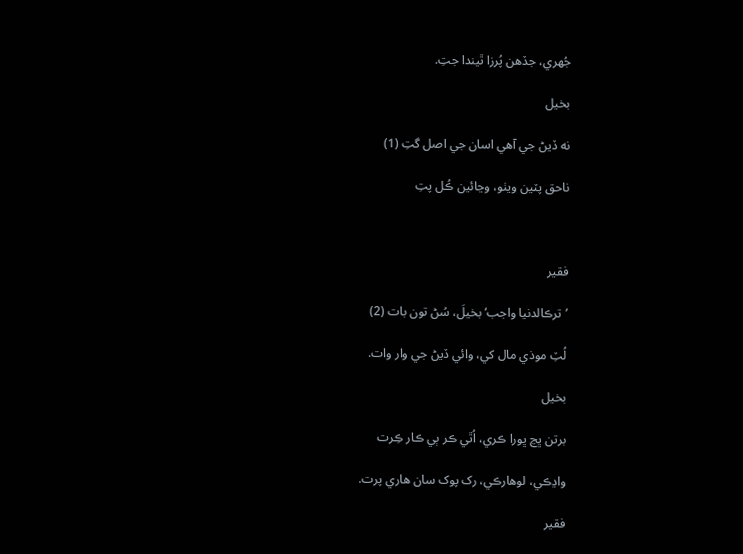جُهري، جڏهن پُرزا ٿيندا جتِ.

بخيل

نه ڏيڻ جي آهي اسان جي اصل گتِ (1)

ناحق پٽين ويٺو، وڃائين ڪُل پتِ



فقير

’ترڪالدنيا واجب‘ بخيلَ، سُڻ تون بات (2)

لُٽِ موذي مال کي، وائي ڏيڻ جي وار وات.

بخيل

برتن ڀڃ ڀورا ڪري، اُٿي ڪر ٻي ڪار ڪِرت

واڍڪي، لوهارڪي، رک پوک سان هاري پرت.

فقير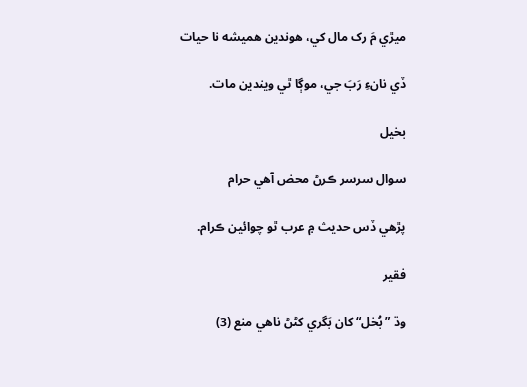ميڙي مَ رک مال کي، هوندين هميشه نا حيات

ڏي نانءِ رَبَ جي، موڳا ٿي ويندين مات.

بخيل

سوال سرسر ڪرڻ محض آهي حرام

پڙهي ڏس حديث ۾ عرب ٿو چوائين ڪرام.

فقير

وڌ ”بُخل“ کان بَگري کڻڻ ناهي منع (3)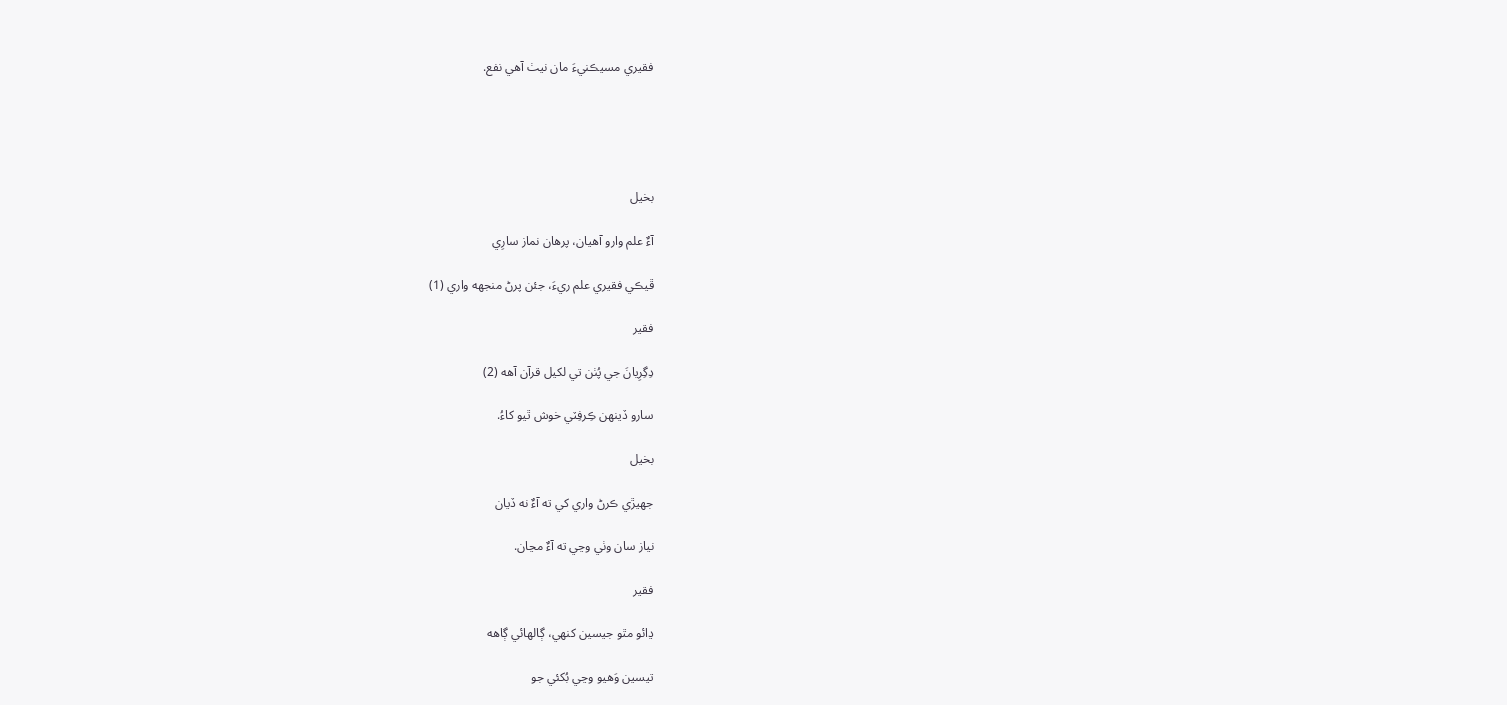فقيري مسيڪنيءَ مان نيٺ آهي نفع.





بخيل

آءٌ علم وارو آهيان، پرهان نماز سارِي

ڦيڪي فقيري علم ريءَ، جئن پرڻ منجهه واري (1)

فقير

دِگِرِيانَ جي پُٺن تي لکيل قرآن آهه (2)

سارو ڏينهن ڪِرفِٽي خوش ٿيو کاءُ.

بخيل

جهيڙي ڪرڻ واري کي ته آءٌ نه ڏيان

نياز سان وٺي وڃي ته آءٌ مڃان.

فقير

ڍائو مٿو جيسين کنهي، ڳالهائي ڳاهه

تيسين وَهيو وڃي بُکئي جو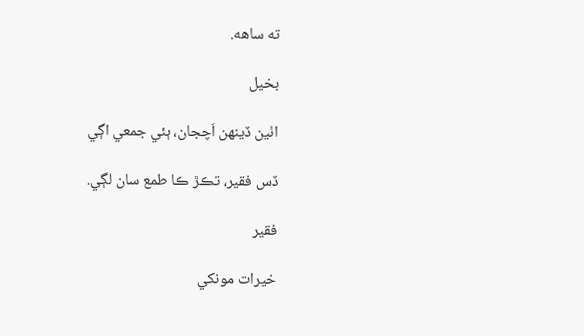ته ساهه.

بخيل

اٺين ڏينهن اَچجان، ٻئي جمعي اڳي

ڏس فقير، تڪڙ ڪا طمع سان لڳي.

فقير

خيرات مونکي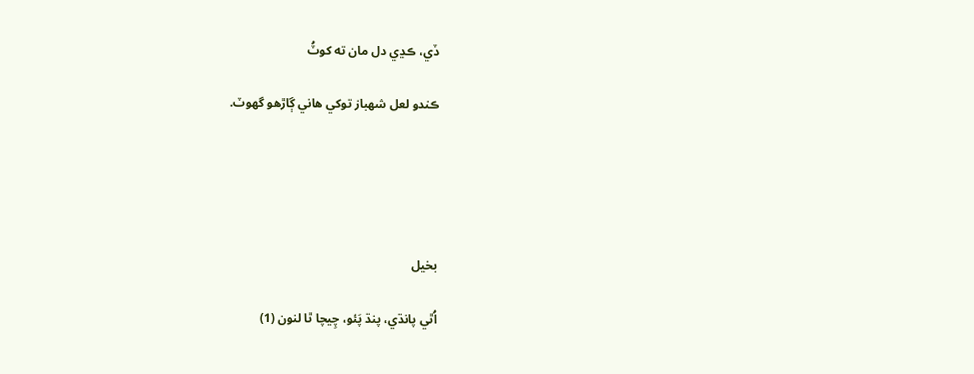ڏي، ڪڍي دل مان ته کوٽُ

ڪندو لعل شهباز توکي هاني ڳاڙهو گهوٽ.





بخيل

اُٿي پانڌي، پنڌ پَئو، چِيچا ٿا لنون (1)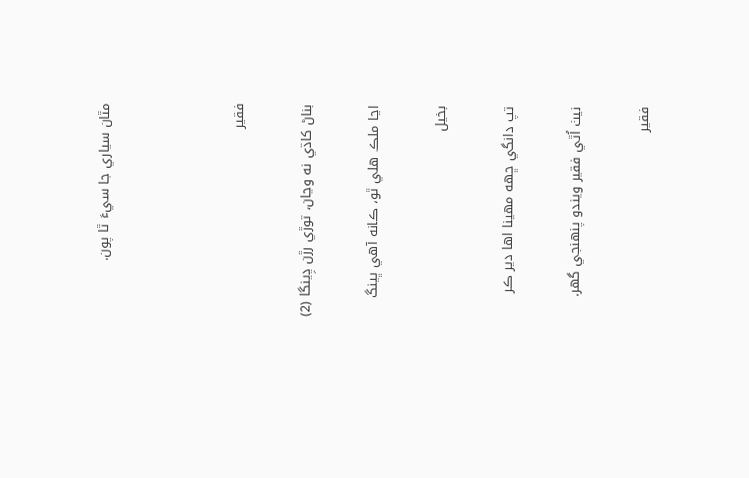مٿان سياري جا سيءَ ٿا پون.



فقير

بناڻ کاڌي نه وڃان، توڙي رڙن ڍِينگا (2)

اڃا ملڪ هلي ٿو، ڪانه آهي ڀينگ

بخيل

تپ دانگي ڇهه مهينا اها دير ڪر

نيٺ اُٿي فقير ويندو پنهنجي گهر.

فقير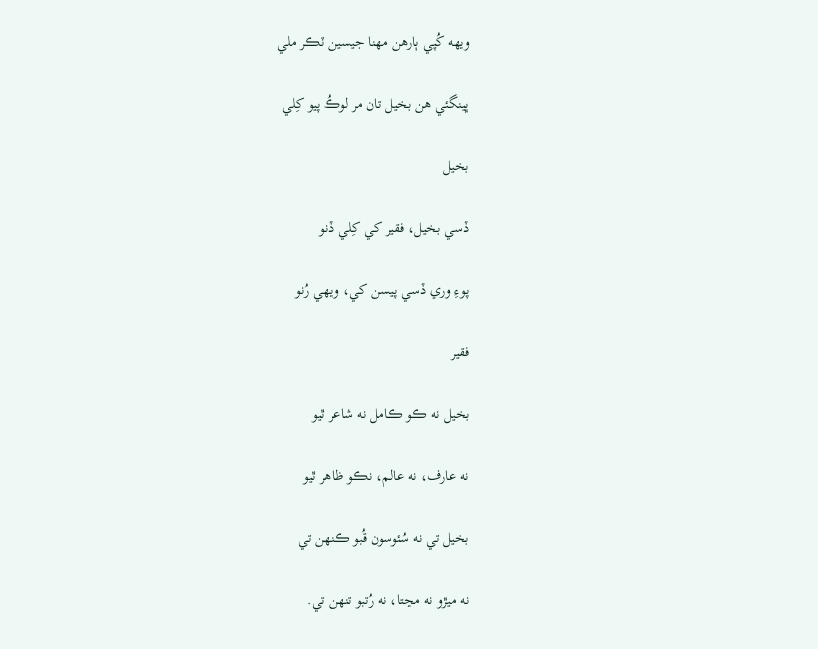ويهه کُپي ٻارهن مهنا جيسين ٽڪر ملي

ڀينگئي هن بخيل تان مر لوڪُ پيو کِلي

بخيل

ڏسي بخيل، فقير کي کِلي ڏنو

پوءِ وري ڏسي پيسن کي، ويهي رُنو

فقير

بخيل نه ڪو ڪامل نه شاعر ٿيو

نه عارف، نه عالم، نڪو ظاهر ٿيو

بخيل تي نه سُئوسون قُبو ڪنهن تي

نه ميڙو نه مڃتا، نه رُتبو تنهن تي.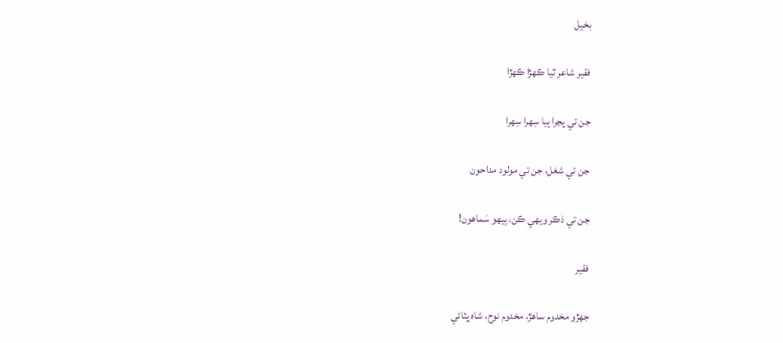بخيل

فقير شاعر ٿيا ڪهڙا ڪهڙا

جن تي پڃرا ٻيا سِهرا سِهرا

جن تي شغل، جن تي مولود مداحون

جن تي ذڪر ويهي ڪن، بِيهو سَماهون!

فقير

جهڙو مخدوم ساهڙ، مخدوم نوح، شاه ڀٽائي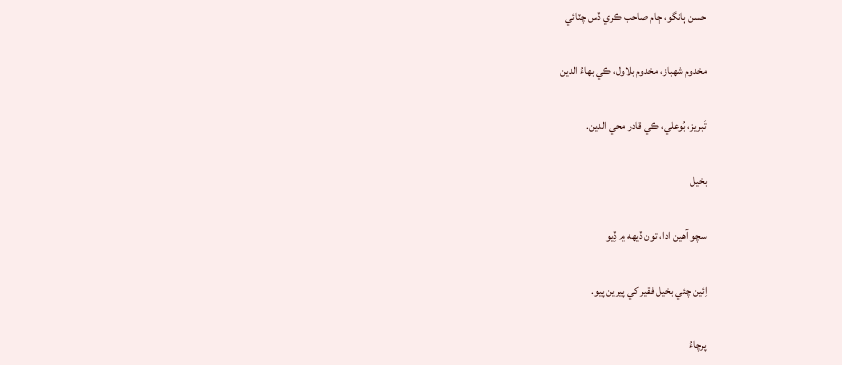حسن ٻانگو، ڄام صاحب ڪري ڏس چٽائي

مخدوم شهباز، مخدوم بلاول، ڪي بهاءُ الدين

تَبريز، بُوعلي، ڪي قادر محي الدين.

بخيل

سچو آهين ادا، تون ڏيهه ۾ ڏِيو

اِئين چئي بخيل فقير کي پيرين پيو.

پرچاءُ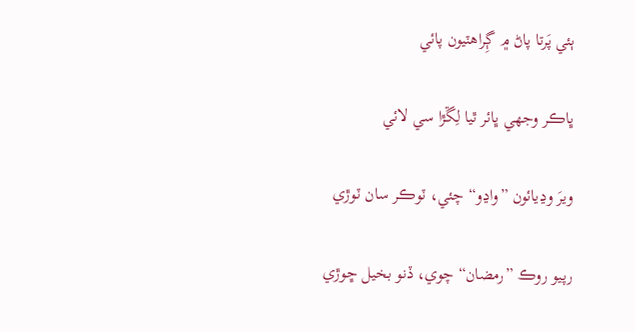ٻئي پَرتا پاڻ ۾ ڳِراهٽيون پائي

ڀاڪر وجهي ڀائر ٿيا لِڱڙا سي لائي

ويرَ وڍيائون ”واڍو“ چئي، ٽوڪر سان ٽوڙي

رپيو روڪ ”رمضان“ چوي، ڏنو بخيل ڇوڙي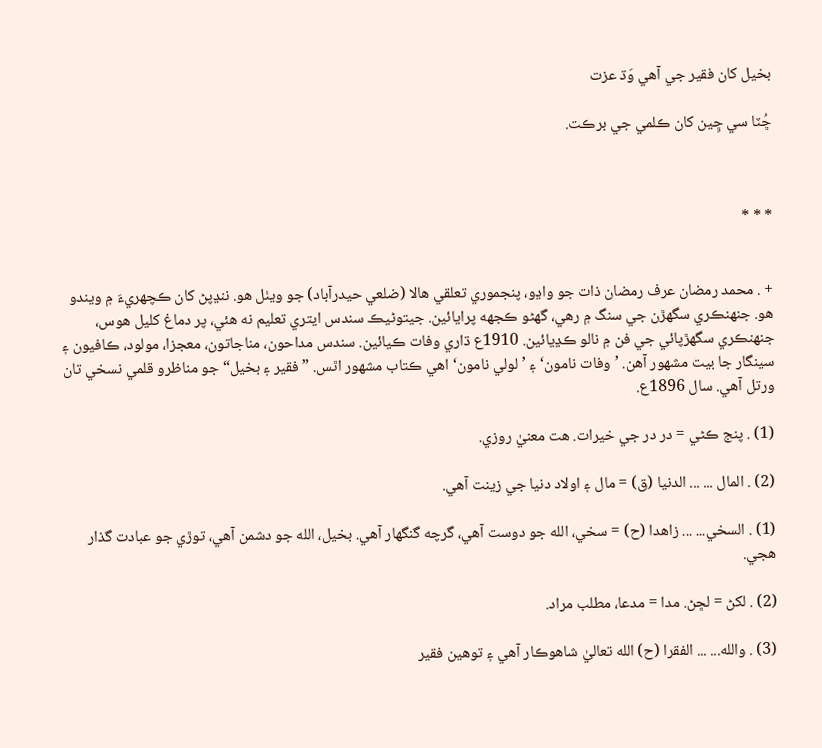بخيل کان فقير جي آهي وَڌ عزت

ڇُٽا سي ڇِين کان ڪلمي جي برڪت.



* * *


+ . محمد رمضان عرف رمضان ذات جو واڍو، پنجموري تعلقي هالا (ضلعي حيدرآباد) جو ويٺل هو. ننڍپڻ کان ڪچهريءَ ۾ ويندو هو. جنهنڪري سگهڙن جي سنگ ۾ رهي، گهڻو ڪجهه پرايائين. جيتوڻيڪ سندس ايتري تعليم نه هئي، پر دماغ کليل هوس، جنهنڪري سگهڙپائي جي فن ۾ نالو ڪڍيائين. 1910ع ڌاري وفات ڪيائين. سندس مداحون، مناجاتون، معجزا، مولود، ڪافيون ۽ سينگار جا بيت مشهور آهن. ’وفات نامون‘ ۽ ’لولي نامون‘ اهي ڪتاب مشهور اٿس. ”فقير ۽ بخيل“ جو مناظرو قلمي نسخي تان ورتل آهي. سال 1896ع.

(1) . پنج ڪڻي = در در جي خيرات. هت معنيٰ روزي.

(2) . المال ... ... الدنيا (ق) = مال ۽ اولاد دنيا جي زينت آهي.

(1) . السخي... ... زاهدا (ح) = سخي، الله جو دوست آهي، گرچه گنگهار آهي. بخيل، الله جو دشمن آهي، توڙي جو عبادت گذار هجي.

(2) . لکڻ = لڇڻ. مدا = مدعا، مطلب مراد.

(3) . والله... ... الفقرا (ح) الله تعاليٰ شاهوڪار آهي ۽ توهين فقير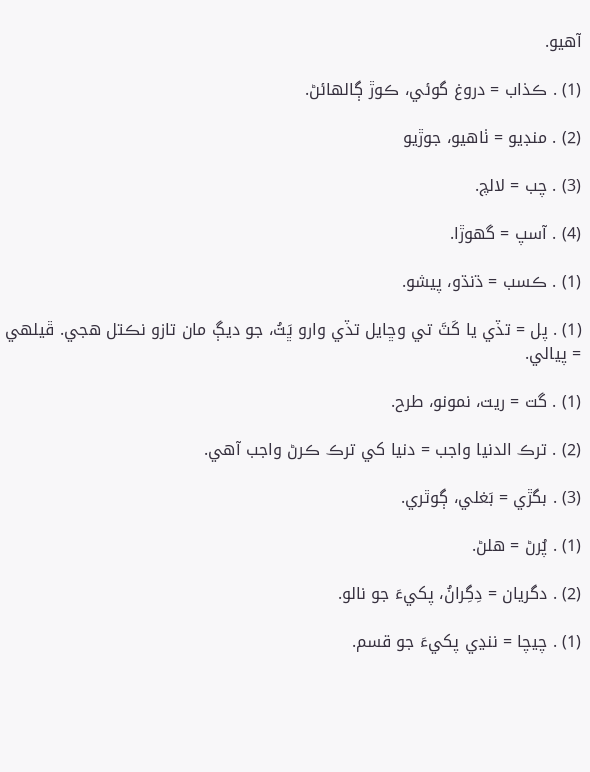آهيو.

(1) . ڪذاب = دروغ گوئي، ڪوڙ ڳالهائڻ.

(2) . منڊيو = ٺاهيو، جوڙيو

(3) . چب = لالچ.

(4) . آسپ = گهوڙا.

(1) . ڪسب = ڌنڌو، پيشو.

(1) . پل = تڏي يا کَٽَ تي وڇايل تڏي وارو ڀَتُ، جو ديڳ مان تازو نڪتل هجي. ڦيلهي = پيالي.

(1) . گت = ريت، نمونو، طرح.

(2) . ترڪ الدنيا واجب = دنيا کي ترڪ ڪرڻ واجب آهي.

(3) . بگڙي = بَغلي، ڳوٿري.

(1) . پُرڻ = هلڻ.

(2) . دگريان = دِگِرانُ، پکيءَ جو نالو.

(1) . چيچا = ننڍي پکيءَ جو قسم.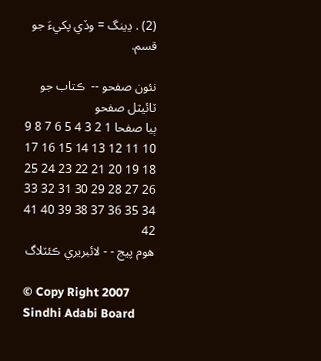(2) . ڍينگ = وڏي پکيءَ جو قسم.

نئون صفحو --  ڪتاب جو ٽائيٽل صفحو
ٻيا صفحا 1 2 3 4 5 6 7 8 9 10 11 12 13 14 15 16 17 18 19 20 21 22 23 24 25 26 27 28 29 30 31 32 33 34 35 36 37 38 39 40 41 42
هوم پيج - - لائبريري ڪئٽلاگ

© Copy Right 2007
Sindhi Adabi Board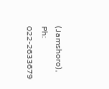(Jamshoro),
Ph: 022-2633679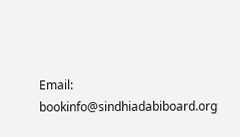Email: bookinfo@sindhiadabiboard.org